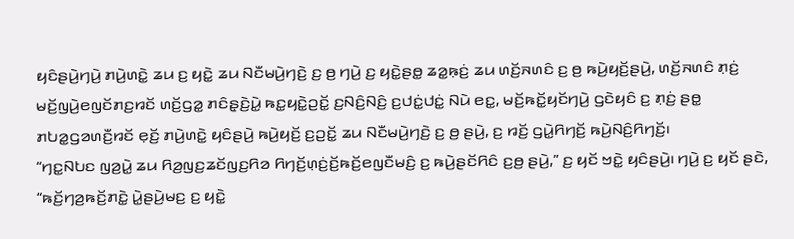ꤟꤢꤨꤔꤣꤧ꤬ꤚꤣꤧ꤬ ꤊꤣꤧ꤬ꤛꤢꤧ꤭ ꤘꤣ ꤢ꤬ ꤟꤢꤧ꤭ ꤘꤣ ꤡꤢꤪꤗꤣꤧ꤬ꤚꤢꤧ꤬ ꤢ꤬ ꤥ꤬ ꤚꤣꤧ꤬ ꤢ꤬ ꤟꤢꤧ꤭ꤔꤥ꤭ ꤘꤤ꤭ꤒ꤫ꤢꤦ꤬ ꤘꤣ ꤛꤢꤩ꤬ꤏꤛꤢꤨ ꤢ꤬ ꤥ꤬ ꤒꤣꤧ꤬ꤟꤢꤩ꤬ꤔꤣꤧ꤬, ꤛꤢꤩ꤬ꤏꤛꤢꤨ ꤊ꤫ꤢꤦ꤬ ꤗꤢꤩ꤬ꤜꤣꤧ꤬ꤕꤜꤢꤩꤊꤢ꤬ꤙꤢꤩ ꤛꤢꤩ꤬ꤞꤤ꤭ ꤊꤢꤨꤔ꤫ꤢꤧ꤬ꤣꤧ꤭ ꤒꤢ꤭ꤟꤢꤧ꤭ꤑꤢꤩ꤭ ꤢ꤬ꤡꤢꤨ꤬ꤡꤢꤨ꤬ ꤢ꤬ꤓꤢꤦ꤭ꤓꤢꤦ꤭ ꤡꤣꤧ ꤕꤢ꤭, ꤗꤢꤩ꤬ꤒꤢꤩ꤭ꤟꤢꤩꤚꤣꤧ꤬ ꤞꤢꤧꤟꤢꤨ ꤢ꤬ ꤊ꤫ꤢꤦ꤬ ꤔꤥ꤭ ꤊꤝꤤ꤭ꤞꤤꤛꤢꤪ꤬ꤙꤢꤩ ꤕ꤫ꤢꤩ꤬ ꤊꤣꤧ꤬ꤛꤢꤧ꤭ ꤟꤢꤨꤔꤣꤧ꤬ ꤒꤣꤧ꤬ꤟꤢꤩ꤬ ꤢ꤬ꤑꤢꤩ꤭ ꤘꤣ ꤡꤢꤪꤗꤣꤧ꤬ꤚꤢꤧ꤬ ꤢ꤬ ꤥ꤬ ꤔꤣꤧ꤬, ꤢ꤬ ꤙꤢꤩ꤬ ꤞꤣꤧ꤭ꤖꤚꤢꤩ꤬ ꤒꤣꤧ꤬ꤡꤢꤨ꤬ꤖꤚꤢꤩ꤬꤯
“ꤚꤢ꤭ꤡꤝꤢ ꤜꤤ꤬ꤣꤧ꤭ ꤘꤣ ꤖꤤ꤬ꤜꤢ꤬ꤘꤢꤩꤜꤢ꤬ꤖꤤ ꤖꤚꤢꤩ꤬ꤛ꤫ꤢꤦ꤬ꤢꤩ꤬ꤒꤢꤩ꤬ꤕꤜꤢꤪꤗꤢꤨ꤬ ꤢ꤬ ꤒꤣꤧ꤬ꤔꤢꤩꤖꤢꤨ ꤢ꤬ꤥ꤬ ꤔꤣꤧ꤬,” ꤢ꤬ ꤟꤢꤩ ꤠꤢꤧ꤭ ꤟꤢꤨꤔꤣꤧ꤬꤯ ꤚꤣꤧ꤬ ꤢ꤬ ꤟꤢꤩ ꤔꤢꤧ, “ꤒꤢꤩ꤬ꤚꤤ꤬ꤒꤢꤩ꤬ꤊꤢꤧ꤭ ꤣꤧ꤭ꤔꤣꤧ꤬ꤗꤢ꤬ ꤢ꤬ ꤟꤢꤧ꤭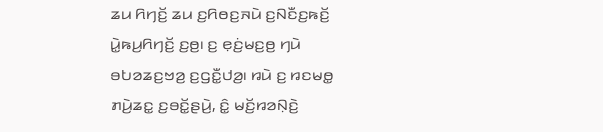ꤘꤣ ꤖꤚꤢꤩ꤬ ꤘꤣ ꤢ꤬ꤖꤥꤢ꤬ꤏꤣꤧ ꤢ꤬ꤡꤢꤪꤢ꤬ꤒꤢꤩ꤬ ꤣꤧ꤭ꤒꤣ꤬ꤖꤚꤢꤩ꤬ ꤢ꤬ꤥ꤬꤯ ꤢ꤬ ꤕ꤫ꤢꤦ꤬ꤗꤢ꤬ꤥ꤬ ꤚꤣꤧ ꤋꤝꤤꤘꤢ꤬ꤠꤤ꤬ ꤢ꤬ꤞꤢꤪ꤭ꤓꤤ꤬꤯ ꤙꤣꤧ ꤢ꤬ ꤙꤢꤗꤥ꤭ ꤊꤣꤧ꤬ꤘꤢ꤭ ꤢ꤬ꤋꤢꤩ꤭ꤔꤣꤧ꤬, ꤢꤨ꤭ ꤗꤢꤩ꤬ꤙꤤꤡ꤫ꤢꤧ꤬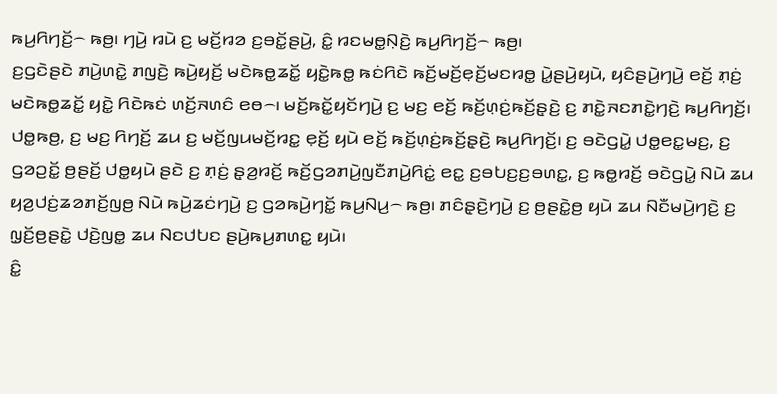ꤒꤣ꤬ꤖꤚꤢꤩ꤬꤮ ꤒꤥ꤬꤯ ꤚꤣꤧ꤬ ꤙꤣꤧ ꤢ꤬ ꤗꤢꤩ꤬ꤙꤤ ꤢ꤬ꤋꤢꤩ꤭ꤔꤣꤧ꤬, ꤢꤨ꤭ ꤙꤢꤗꤥ꤭ꤡ꤫ꤢꤧ꤬ ꤒꤣ꤬ꤖꤚꤢꤩ꤬꤮ ꤒꤥ꤬꤯
ꤢ꤬ꤞꤢꤧꤔꤢꤧ ꤊꤣꤧ꤬ꤛꤢꤧ꤭ ꤊꤜꤢꤧ꤬ ꤒꤣꤧ꤬ꤟꤢꤩ꤬ ꤗꤢꤧꤒꤥ꤭ꤘꤢꤩ꤭ ꤟꤢꤧ꤭ꤒꤥ꤭ ꤒꤢꤦꤖꤢꤧ ꤒꤢꤩ꤬ꤗꤢꤩ꤬ꤕ꤫ꤢꤩ꤬ꤗꤢꤙꤥ꤭ ꤣꤧ꤭ꤔꤣꤧ꤬ꤟꤣꤧ, ꤟꤢꤨꤔꤣꤧ꤬ꤚꤣꤧ꤬ ꤕꤢꤩ꤬ ꤊ꤫ꤢꤦ꤬ ꤗꤢꤧꤒꤥ꤭ꤘꤢꤩ꤭ ꤟꤢꤧ꤭ ꤖꤢꤧꤒꤢꤦ ꤛꤢꤩ꤬ꤏꤛꤢꤨ ꤕꤥ꤮꤯ ꤗꤢꤩ꤬ꤒꤢꤩ꤭ꤟꤢꤩꤚꤣꤧ꤬ ꤢ꤬ ꤗꤢ꤬ ꤕꤢꤩ꤬ ꤒꤢꤩ꤬ꤛ꤫ꤢꤦ꤬ꤒꤢꤩ꤬ꤔ꤫ꤢꤧ꤬ ꤢ꤬ ꤊꤢꤧ꤭ꤏꤢꤊꤢꤧ꤭ꤚꤢꤧ꤬ ꤒꤣ꤬ꤖꤚꤢꤩ꤬꤯ ꤓꤥ꤭ꤒꤥ꤬, ꤢ꤬ ꤗꤢ꤬ ꤖꤚꤢꤩ꤬ ꤘꤣ ꤢ꤬ ꤗꤢꤩ꤬ꤜꤣꤗꤢꤩ꤬ꤙꤢ꤭ ꤕ꤫ꤢꤩ꤬ ꤟꤣꤧ ꤕꤢꤩ꤬ ꤒꤢꤩ꤬ꤛ꤫ꤢꤦ꤬ꤒꤢꤩ꤬ꤔ꤫ꤢꤧ꤬ ꤒꤣ꤬ꤖꤚꤢꤩ꤬꤯ ꤢ꤬ ꤋꤢꤧꤞꤣꤧ꤭ ꤓꤥ꤭ꤕꤢ꤭ꤗꤢ꤬, ꤢ꤬ ꤞꤤꤑꤢꤩ꤭ ꤥ꤬ꤔꤢꤩ꤬ ꤓꤥ꤭ꤟꤣꤧ ꤔꤢꤧ ꤢ꤬ ꤊ꤫ꤢꤦ꤬ ꤔ꤫ꤤ꤬ꤙꤢꤩ꤬ ꤒꤢꤩ꤬ꤞꤤꤊꤣꤧ꤬ꤜꤢꤪꤊꤣꤧ꤬ꤖꤢꤦ꤭ ꤕꤢ꤭ ꤢ꤬ꤋꤝꤢ꤬ꤢ꤬ꤋꤛꤢ꤭, ꤢ꤬ ꤒꤥ꤭ꤙꤢꤩ꤬ ꤋꤢꤧꤞꤣꤧ꤭ ꤡꤣꤧ ꤘꤣ ꤟꤤ꤬ꤓꤢꤦ꤬ꤘꤤꤊꤢꤩ꤬ꤜꤥ꤬ ꤡꤣꤧ ꤒꤣꤧ꤬ꤘꤢꤦꤚꤣꤧ꤬ ꤢ꤬ ꤞꤤꤒꤣꤧ꤬ꤚꤢꤩ꤭ ꤒꤣ꤬ꤡꤣ꤬꤮ ꤒꤥ꤬꤯ ꤊꤢꤨꤔ꤫ꤢꤧ꤬ꤚꤣꤧ꤬ ꤢ꤬ ꤥ꤬ꤔꤢꤧ꤭ꤥ꤬ ꤟꤣꤧ ꤘꤣ ꤡꤢꤪꤗꤣꤧ꤬ꤚꤢꤧ꤬ ꤢ꤬ ꤜ꤫ꤢꤩ꤬ꤥ꤬ꤔꤢꤧ꤭ ꤓꤢꤧ꤬ꤜꤥ꤭ ꤘꤣ ꤡꤢꤓꤝꤢ ꤔꤣꤧ꤬ꤒꤣ꤬ꤊꤛꤢ꤭ ꤟꤣꤧ꤯
ꤢꤨ꤭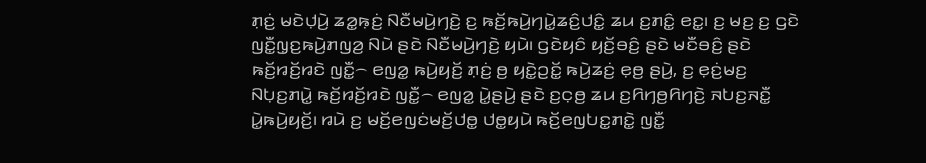ꤊ꤫ꤢꤦ꤬ ꤗꤢꤧꤓ꤫ꤣꤧ꤬ ꤘꤤ꤭ꤒ꤫ꤢꤦ꤬ ꤡꤢꤪꤗꤣꤧ꤬ꤚꤢꤧ꤬ ꤢ꤬ ꤒꤢꤩ꤬ꤒꤣꤧ꤬ꤚꤣꤧ꤭ꤘꤢꤨ꤬ꤓꤢꤨ꤭ ꤘꤣ ꤢ꤬ꤊꤢꤨ꤭ ꤕꤢ꤭꤯ ꤢ꤬ ꤗꤢ꤬ ꤢ꤬ ꤞꤢꤧ ꤜꤢꤪ꤭ꤜ꤫ꤢ꤬ꤒꤣꤧ꤬ꤊꤜꤤ꤬ ꤡꤣꤧ ꤔꤢꤧ ꤡꤢꤪꤗꤣꤧ꤬ꤚꤢꤧ꤬ ꤟꤣꤧ꤯ ꤞꤢꤧꤟꤢꤨ ꤟꤢꤩ꤬ꤋꤢꤨ꤬ ꤔꤢꤧ ꤗꤢꤪꤋꤢꤨ꤬ ꤔꤢꤧ ꤒꤢꤩ꤬ꤙꤢꤩ꤬ꤙꤢꤧ ꤜꤢꤪ꤭꤮ ꤕꤜꤤ꤭ ꤒꤣꤧ꤬ꤟꤢꤩ꤬ ꤊ꤫ꤢꤦ꤬ ꤥ꤬ ꤟꤢꤧ꤭ꤑꤢꤩ꤭ ꤒꤣꤧ꤬ꤘꤢꤦ꤬ ꤕ꤫ꤥ꤬ ꤔꤣꤧ꤬, ꤢ꤬ ꤕ꤫ꤢꤦ꤬ꤗꤢ꤬ ꤡꤝ꤫ꤢ꤬ꤊꤣꤧ꤭ ꤒꤢꤩ꤬ꤙꤢꤩ꤬ꤙꤢꤧ ꤜꤢꤪ꤭꤮ ꤕꤜꤤ꤭ ꤣꤧ꤭ꤔꤣꤧ꤬ ꤔꤢꤧ ꤢ꤬ꤍ꤫ꤥ꤬ ꤘꤣ ꤢ꤬ꤖꤚꤥ꤬ꤖꤚꤢꤧ꤬ ꤏꤝꤢ꤬ꤏꤢꤪ꤭ ꤣꤧ꤭ꤒꤣꤧ꤬ꤟꤢꤩ꤬꤯ ꤙꤣꤧ ꤢ꤬ ꤗꤢꤩ꤬ꤕꤜꤢꤦꤗꤢꤩ꤬ꤓꤥ꤭ ꤓꤥ꤭ꤟꤣꤧ ꤒꤢꤩ꤬ꤕꤜꤝꤢ꤭ꤊꤢꤧ꤭ ꤜꤢꤪ꤭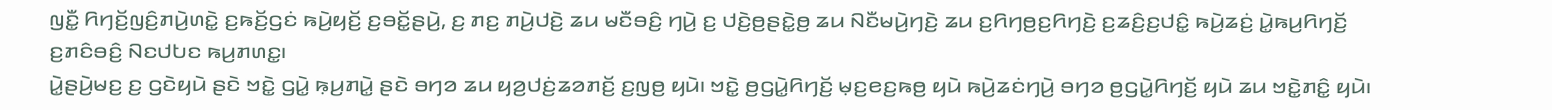ꤜꤢꤪ꤭ ꤖꤚꤢꤩ꤬ꤜꤢꤨ꤬ꤊꤣꤧ꤬ꤛꤢꤧ꤭ ꤢ꤬ꤒꤢꤩ꤬ꤞꤢꤦ ꤒꤣꤧ꤬ꤟꤢꤩ꤬ ꤢ꤬ꤋꤢꤩ꤭ꤔꤣꤧ꤬, ꤢ꤬ ꤊꤢ꤬ ꤊꤣꤧ꤬ꤓꤢꤧ꤬ ꤘꤣ ꤗꤢꤪꤋꤢꤨ꤬ ꤚꤣꤧ꤬ ꤢ꤬ ꤓꤢꤧ꤬ꤥ꤬ꤔꤢꤧ꤭ꤥ꤬ ꤘꤣ ꤡꤢꤪꤗꤣꤧ꤬ꤚꤢꤧ꤬ ꤘꤣ ꤢ꤬ꤖꤚꤥ꤬ꤢ꤬ꤖꤚꤢꤧ꤬ ꤢ꤬ꤘꤢꤨ꤬ꤢ꤬ꤓꤢꤨ꤭ ꤒꤣꤧ꤬ꤘꤢꤦ꤬ ꤣꤧ꤭ꤒꤣ꤬ꤖꤚꤢꤩ꤬ ꤢ꤬ꤊꤢꤨꤋꤢꤨ꤬ ꤡꤢꤓꤝꤢ ꤒꤣ꤬ꤊꤛꤢ꤭꤯
ꤣꤧ꤭ꤔꤣꤧ꤬ꤗꤢ꤬ ꤢ꤬ ꤞꤢꤧꤟꤣꤧ ꤔꤢꤧ ꤠꤢꤧ꤭ ꤞꤣꤧ꤭ ꤒ꤫ꤣ꤬ꤊꤣꤧ꤭ ꤔꤢꤧ ꤋꤚꤤ ꤘꤣ ꤟꤤ꤬ꤓꤢꤦ꤬ꤘꤤꤊꤢꤩ꤬ ꤢ꤬ꤜꤥ꤬ ꤟꤣꤧ꤯ ꤠꤢꤧ꤭ ꤥ꤬ꤞꤣꤧ꤭ꤖꤚꤢꤩ꤬ ꤗ꤫ꤢ꤬ꤕꤢ꤬ꤒꤥ꤬ ꤟꤣꤧ ꤒꤣꤧ꤬ꤘꤢꤦꤚꤣꤧ꤬ ꤋꤚꤤ ꤥ꤬ꤞꤣꤧ꤭ꤖꤚꤢꤩ꤬ ꤟꤣꤧ ꤘꤣ ꤠꤢꤧ꤭ꤊꤢꤨ꤭ ꤟꤣꤧ꤯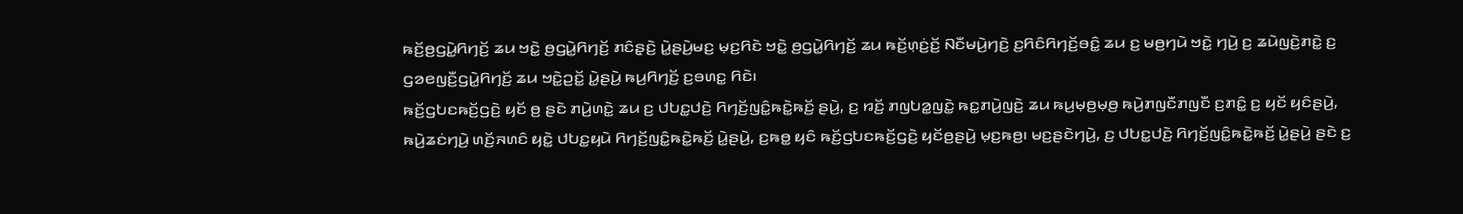ꤒꤢꤩ꤬ꤥ꤬ꤞꤣꤧ꤭ꤖꤚꤢꤩ꤬ ꤘꤣ ꤠꤢꤧ꤭ ꤥ꤬ꤞꤣꤧ꤭ꤖꤚꤢꤩ꤬ ꤊꤢꤨꤔ꤫ꤢꤧ꤬ ꤣꤧ꤭ꤔꤣꤧ꤬ꤗꤢ꤬ ꤗ꤫ꤢ꤬ꤖꤢꤧ ꤠꤢꤧ꤭ ꤥ꤬ꤞꤣꤧ꤭ꤖꤚꤢꤩ꤬ ꤘꤣ ꤒꤢꤩ꤬ꤛ꤫ꤢꤦ꤬ꤢꤩ꤬ ꤡꤢꤪꤗꤣꤧ꤬ꤚꤢꤧ꤬ ꤢ꤬ꤖꤢꤨꤖꤚꤢꤩ꤬ꤋꤢꤨ꤭ ꤘꤣ ꤢ꤬ ꤗꤥ꤬ꤚꤣꤧ ꤠꤢꤧ꤭ ꤚꤣꤧ꤬ ꤢ꤬ ꤘꤣꤧꤜꤢꤧ꤬ꤊꤢꤧ꤭ ꤢ꤬ ꤞꤤꤕꤜꤢꤪ꤬ꤞꤣꤧ꤭ꤖꤚꤢꤩ꤬ ꤘꤣ ꤠꤢꤧ꤭ꤑꤢꤩ꤭ ꤣꤧ꤭ꤔꤣꤧ꤬ ꤒꤣ꤬ꤖꤚꤢꤩ꤬ ꤢ꤬ꤋꤛꤢ꤭ ꤖꤢꤧ꤯
ꤒꤢꤩ꤬ꤞꤝꤢꤒꤢꤩ꤬ꤞꤢꤧ꤬ ꤟꤢꤩ ꤥ꤬ ꤔꤢꤧ ꤊꤣꤧ꤬ꤛꤢꤧ꤭ ꤘꤣ ꤢ꤬ ꤓꤝꤢ꤭ꤓꤢꤧ꤬ ꤖꤚꤢꤩ꤬ꤜꤢꤨ꤭ꤒꤢꤧ꤭ꤒꤢꤩ꤬ ꤔꤣꤧ꤬, ꤢ꤬ ꤙꤢꤩ꤬ ꤊꤜꤝꤤ꤭ꤜꤢꤧ꤭ ꤒꤢ꤭ꤊꤣꤧ꤬ꤜꤢꤧ꤬ ꤘꤣ ꤒꤣ꤬ꤗ꤫ꤥ꤬ꤗ꤫ꤥ꤬ ꤒꤣꤧ꤬ꤊꤜꤢꤪꤊꤜꤢꤪ ꤢ꤬ꤊꤢꤨ꤭ ꤢ꤬ ꤟꤢꤩ ꤟꤢꤨꤔꤣꤧ꤬, ꤒꤣꤧ꤬ꤘꤢꤦꤚꤣꤧ꤬ ꤛꤢꤩ꤬ꤏꤛꤢꤨ ꤟꤢꤧ꤭ ꤓꤝꤢ꤭ꤟꤣꤧ ꤖꤚꤢꤩ꤬ꤜꤢꤨ꤭ꤒꤢꤧ꤭ꤒꤢꤩ꤬ ꤣꤧ꤭ꤔꤣꤧ꤬, ꤢ꤬ꤒꤥ꤭ ꤟꤢꤨ ꤒꤢꤩ꤬ꤞꤝꤢꤒꤢꤩ꤬ꤞꤢꤧ꤬ ꤟꤢꤩꤥ꤬ꤔꤣꤧ꤬ ꤗ꤫ꤢ꤬ꤒꤥ꤬꤯ ꤗꤢ꤬ꤔꤢꤧꤚꤣꤧ꤬, ꤢ꤬ ꤓꤝꤢ꤭ꤓꤢꤧ꤬ ꤖꤚꤢꤩ꤬ꤜꤢꤨ꤭ꤒꤢꤧ꤭ꤒꤢꤩ꤬ ꤣꤧ꤭ꤔꤣꤧ꤬ ꤔꤢꤧ ꤢ꤬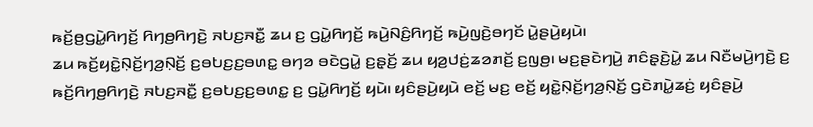ꤒꤢꤩ꤬ꤥ꤬ꤞꤣꤧ꤭ꤖꤚꤢꤩ꤬ ꤖꤚꤥ꤬ꤖꤚꤢꤧ꤬ ꤏꤝꤢ꤬ꤏꤢꤪ꤭ ꤘꤣ ꤢ꤬ ꤞꤣꤧ꤭ꤖꤚꤢꤩ꤬ ꤒꤣꤧ꤬ꤡꤢꤨ꤬ꤖꤚꤢꤩ꤬ ꤒꤣꤧ꤬ꤜꤢꤧ꤬ꤋꤚꤢꤩ ꤣꤧ꤭ꤔꤣꤧ꤬ꤟꤣꤧ꤯
ꤘꤣ ꤒꤢꤩ꤬ꤟꤢꤧ꤭ꤡ꤫ꤢꤩ꤬ꤚꤤ꤬ꤡ꤫ꤢꤩ꤬ ꤢ꤬ꤋꤝꤢ꤬ꤢ꤬ꤋꤛꤢ꤭ ꤋꤚꤤ ꤋꤢꤧꤞꤣꤧ꤭ ꤢ꤬ꤔ꤫ꤢꤩ꤬ ꤘꤣ ꤟꤤ꤬ꤓꤢꤦ꤬ꤘꤤꤊꤢꤩ꤬ ꤢ꤬ꤜꤥ꤬꤯ ꤗꤢ꤬ꤔꤢꤧꤚꤣꤧ꤬ ꤊꤢꤨꤔ꤫ꤢꤧ꤬ꤣꤧ꤭ ꤘꤣ ꤡꤢꤪꤗꤣꤧ꤬ꤚꤢꤧ꤬ ꤢ꤬ ꤒꤢꤩ꤬ꤖꤚꤥ꤬ꤖꤚꤢꤧ꤬ ꤏꤝꤢ꤬ꤏꤢꤪ꤭ ꤢ꤬ꤋꤝꤢ꤬ꤢ꤬ꤋꤛꤢ꤭ ꤢ꤬ ꤞꤣꤧ꤭ꤖꤚꤢꤩ꤬ ꤟꤣꤧ꤯ ꤟꤢꤨꤔꤣꤧ꤬ꤟꤣꤧ ꤕꤢꤩ꤬ ꤗꤢ꤬ ꤕꤢꤩ꤬ ꤟꤢꤧ꤭ꤡ꤫ꤢꤩ꤬ꤚꤤ꤬ꤡ꤫ꤢꤩ꤬ ꤞꤢꤧꤊꤣꤧ꤭ꤘꤢꤦ꤬ ꤟꤢꤨꤔꤣꤧ꤬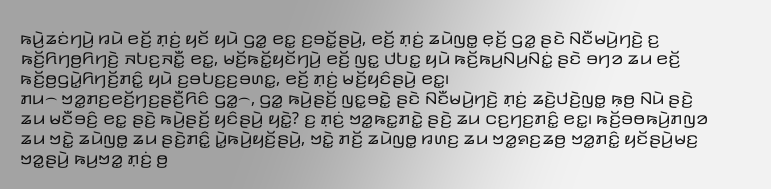ꤒꤣꤧ꤬ꤘꤢꤦꤚꤣꤧ꤬ ꤙꤣꤧ ꤕꤢꤩ꤬ ꤊ꤫ꤢꤦ꤬ ꤟꤢꤩ ꤟꤣꤧ ꤞꤤ꤭ ꤕꤢ꤭ ꤢ꤬ꤋꤢꤩ꤭ꤔꤣꤧ꤬, ꤕꤢꤩ꤬ ꤊ꤫ꤢꤦ꤬ ꤘꤣꤧꤜꤥ꤭ ꤕ꤫ꤢꤩ꤬ ꤞꤤ꤭ ꤔꤢꤧ ꤡꤢꤪꤗꤣꤧ꤬ꤚꤢꤧ꤬ ꤢ꤬ ꤒꤢꤩ꤬ꤖꤚꤥ꤬ꤖꤚꤢꤧ꤬ ꤏꤝꤢ꤬ꤏꤢꤪ꤭ ꤕꤢ꤭, ꤗꤢꤩ꤬ꤒꤢꤩ꤭ꤟꤢꤩꤚꤣꤧ꤬ ꤕꤢꤩ꤬ ꤜꤢ꤭ ꤓꤝꤢ꤭ ꤟꤣꤧ ꤒꤢꤩ꤬ꤒꤣ꤬ꤡꤣ꤬ꤡꤢꤦ꤭ ꤔꤢꤧ ꤋꤚꤤ ꤘꤣ ꤕꤢꤩ꤬ ꤒꤢꤩ꤬ꤥ꤬ꤞꤣꤧ꤭ꤖꤚꤢꤩ꤬ꤊꤢꤨ꤭ ꤟꤣꤧ ꤢ꤬ꤋꤝꤢ꤬ꤢ꤬ꤋꤛꤢ꤭, ꤕꤢꤩ꤬ ꤊ꤫ꤢꤦ꤬ ꤗꤢꤩ꤬ꤟꤢꤨꤔꤣꤧ꤬ ꤕꤢ꤭꤯
ꤊꤣ꤮ ꤠꤤ꤭ꤊꤢ꤬ꤕꤢꤩ꤬ꤚꤢ꤬ꤔꤢꤪ꤬ꤖꤢꤨ ꤞꤤ꤭꤮, ꤞꤤ꤭ ꤒꤣꤧ꤬ꤔꤢꤩ꤬ ꤜꤢ꤭ꤋꤢꤧ꤭ ꤔꤢꤧ ꤡꤢꤪꤗꤣꤧ꤬ꤚꤢꤧ꤬ ꤊ꤫ꤢꤦ꤬ ꤘꤢꤧ꤬ꤓꤢꤧ꤬ꤜꤥ꤭ ꤒ꤫ꤥ꤬ ꤡꤣꤧ ꤔꤢꤧ꤬ ꤘꤣ ꤗꤢꤪꤋꤢꤨ꤬ ꤕꤢ꤭ ꤔꤢꤧ꤬ ꤒꤣꤧ꤬ꤔꤢꤩ꤬ ꤟꤢꤨꤔꤣꤧ꤬ ꤟꤢꤧ꤭? ꤢ꤬ ꤊ꤫ꤢꤦ꤬ ꤠꤤ꤭ꤒꤢ꤭ꤊꤢꤧ꤭ ꤔꤢꤧ꤬ ꤘꤣ ꤍꤢ꤬ꤚꤢ꤬ꤊꤢꤨ꤭ ꤕꤢ꤭꤯ ꤒꤢꤩ꤬ꤋꤥꤒꤣꤧ꤬ꤊꤜꤤ ꤘꤣ ꤠꤢꤧ꤭ ꤘꤣꤧꤜꤥ꤭ ꤘꤣ ꤔꤢꤧ꤬ꤊꤢꤨ꤭ ꤣꤧ꤭ꤒꤣꤧ꤬ꤟꤢꤩ꤬ꤔꤣꤧ꤬, ꤠꤢꤧ꤭ ꤊꤢꤩ꤬ ꤘꤣꤧꤜꤥ꤭ ꤙꤛꤢ꤬ ꤘꤣ ꤠꤤ꤭ꤎꤢ꤬ꤘꤥ꤬ ꤠꤤ꤭ꤊꤢꤨ꤭ ꤟꤢꤩꤔꤣꤧ꤬ꤗꤢ꤬ ꤠꤤ꤭ꤔꤣꤧ꤬ ꤒꤣ꤬ꤠꤤ꤭ ꤊ꤫ꤢꤦ꤬ ꤥ꤬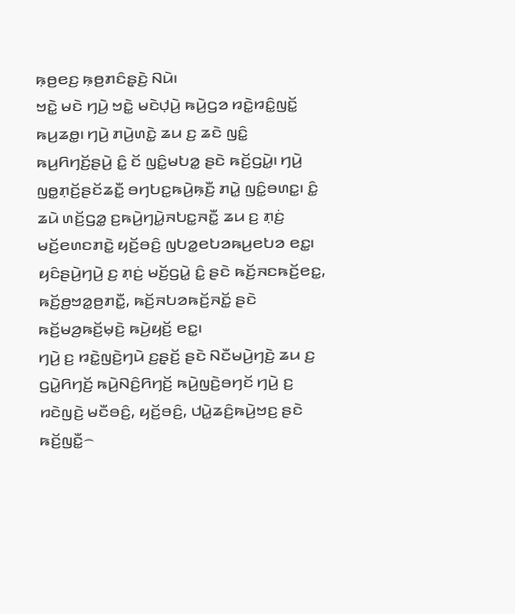ꤒ꤫ꤥ꤬ꤕꤢ꤬ ꤒ꤫ꤥ꤬ꤊꤢꤨꤔ꤫ꤢꤧ꤬ ꤡꤣꤧ꤯
ꤠꤢꤧ꤭ ꤗꤢꤧ ꤚꤣꤧ꤬ ꤠꤢꤧ꤭ ꤗꤢꤧꤓ꤫ꤣꤧ꤬ ꤒꤣꤧ꤬ꤞꤤ ꤙꤢꤧ꤭ꤙꤢꤨ꤭ꤜꤢꤩ꤭ ꤒꤣ꤬ꤘꤥ꤭꤯ ꤚꤣꤧ꤬ ꤊꤣꤧ꤬ꤛꤢꤧ꤭ ꤘꤣ ꤢ꤬ ꤘꤢꤧ ꤜꤢꤨ꤭ ꤒꤣ꤬ꤖꤚꤢꤩ꤬ꤔꤣꤧ꤬ ꤢꤨ꤭ ꤢꤩ ꤜꤢꤨ꤭ꤗꤝꤤ꤭ ꤔꤢꤧ ꤒꤢꤩ꤬ꤞꤣꤧ꤭꤯ ꤚꤣꤧ꤬ ꤜꤥ꤭ꤊ꤫ꤢꤩ꤬ꤔꤢꤩꤘꤢꤪ꤭ ꤋꤚꤝꤢ꤭ꤒꤣꤧ꤬ꤒ꤫ꤢꤪ꤬ ꤊꤣꤧ꤭ ꤜꤢꤨ꤭ꤋꤛꤢ꤭꤯ ꤢꤨ꤭ ꤘꤣꤧ ꤛꤢꤩ꤬ꤞꤤ꤭ ꤢ꤬ꤒꤣꤧ꤬ꤚꤣꤧ꤭ꤏꤝꤢ꤭ꤏꤢꤪ꤭ ꤘꤣ ꤢ꤬ ꤊ꤫ꤢꤦ꤬ ꤗꤢꤩ꤬ꤕꤛꤢꤊꤢꤧ꤭ ꤟꤢꤩ꤬ꤋꤢꤨ꤬ ꤜꤝꤤ꤭ꤕꤝꤤꤒꤣ꤬ꤕꤝꤤ ꤕꤢ꤭꤯ ꤟꤢꤨꤔꤣꤧ꤬ꤚꤣꤧ꤬ ꤢ꤬ ꤊ꤫ꤢꤦ꤬ ꤗꤢꤩ꤬ꤞꤣꤧ꤭ ꤢꤨ꤭ ꤔꤢꤧ ꤒꤢꤩ꤬ꤏꤢꤒꤢꤩ꤬ꤕꤢ꤭, ꤒꤢꤩ꤬ꤥ꤬ꤠꤤ꤭ꤥ꤬ꤊꤢꤪ꤭, ꤒꤢꤩ꤬ꤏꤝꤤꤒꤢꤩ꤬ꤏꤢꤩ꤭ ꤔꤢꤧ ꤒꤢꤩ꤬ꤗꤤ꤬ꤒꤢꤩ꤬ꤗ꤫ꤢꤧ꤬ ꤒꤣꤧ꤬ꤟꤢꤩ꤬ ꤕꤢ꤭꤯
ꤚꤣꤧ꤬ ꤢ꤬ ꤙꤢꤧ꤭ꤜꤢꤧ꤬ꤚꤣꤧ ꤢ꤬ꤔ꤫ꤢꤩ꤬ ꤔꤢꤧ ꤡꤢꤪꤗꤣꤧ꤬ꤚꤢꤧ꤬ ꤘꤣ ꤢ꤬ ꤞꤣꤧ꤭ꤖꤚꤢꤩ꤬ ꤒꤣꤧ꤬ꤡꤢꤨ꤬ꤖꤚꤢꤩ꤬ ꤒꤣꤧ꤬ꤜꤢꤧ꤬ꤋꤚꤢꤩ ꤚꤣꤧ꤬ ꤢ꤬ ꤙꤢꤧꤜꤢꤧ꤬ ꤗꤢꤪꤋꤢꤨ꤬, ꤟꤢꤩ꤬ꤋꤢꤨ꤬, ꤓꤣꤧ꤭ꤘꤢꤨ꤬ꤒꤣꤧ꤬ꤠꤢ꤬ ꤔꤢꤧ ꤒꤢꤩ꤬ꤜꤢꤪ꤭꤮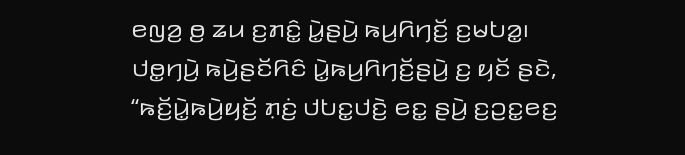ꤕꤜꤤ꤬ ꤥ꤬ ꤘꤣ ꤢ꤬ꤊꤢꤨ꤭ ꤣꤧ꤭ꤔꤣꤧ꤬ ꤒꤣ꤬ꤖꤚꤢꤩ꤬ ꤢ꤬ꤗꤝꤤ꤭꤯ ꤓꤥ꤭ꤚꤣꤧ꤬ ꤒꤣꤧ꤬ꤔꤢꤩꤖꤢꤨ ꤣꤧ꤭ꤒꤣ꤬ꤖꤚꤢꤩ꤬ꤔꤣꤧ꤬ ꤢ꤬ ꤟꤢꤩ ꤔꤢꤧ, “ꤒꤢꤩ꤬ꤣꤧ꤭ꤒꤣꤧ꤬ꤟꤢꤩ꤬ ꤊ꤫ꤢꤦ꤬ ꤓꤝꤢ꤭ꤓꤢꤧ꤬ ꤕꤢ꤭ ꤔꤣꤧ꤬ ꤢ꤬ꤑꤢ꤭ꤕꤢ꤬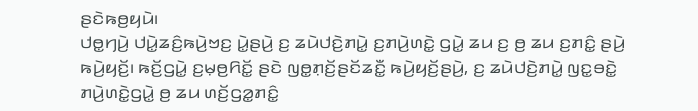ꤔꤢꤧꤒꤥ꤬ꤟꤣꤧ꤯
ꤓꤥ꤭ꤚꤣꤧ꤬ ꤓꤣꤧ꤭ꤘꤢꤨ꤬ꤒꤣꤧ꤬ꤠꤢ꤬ ꤣꤧ꤭ꤔꤣꤧ꤬ ꤢ꤬ ꤘꤣꤧꤓꤢꤧ꤬ꤊꤣꤧ꤭ ꤢ꤬ꤊꤣꤧ꤬ꤛꤢꤧ꤭ ꤞꤣꤧ꤭ ꤘꤣ ꤢ꤬ ꤥ꤬ ꤘꤣ ꤢ꤬ꤊꤢꤨ꤭ ꤔꤣꤧ꤬ ꤒꤣꤧ꤬ꤟꤢꤩ꤬꤯ ꤒꤢꤩ꤬ꤞꤣꤧ꤭ ꤢ꤬ꤗ꤫ꤥ꤬ꤖꤢꤩ꤭ ꤔꤢꤧ ꤜꤥ꤭ꤊ꤫ꤢꤩ꤬ꤔꤢꤩꤘꤢꤪ꤭ ꤒꤣꤧ꤬ꤟꤢꤩ꤬ꤔꤣꤧ꤬, ꤢ꤬ ꤘꤣꤧꤓꤢꤧ꤬ꤊꤣꤧ꤭ ꤜꤢ꤭ꤋꤢꤧ꤭ ꤊꤣꤧ꤬ꤛꤢꤧ꤭ꤞꤣꤧ꤭ ꤥ꤬ ꤘꤣ ꤛꤢꤩ꤬ꤞꤤ꤭ꤊꤢꤨ꤭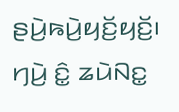ꤔꤣꤧ꤬ꤒꤣꤧ꤬ꤟꤢꤩ꤬ꤟꤢꤩ꤬꤯ ꤚꤣꤧ꤬ ꤢꤨ꤭ ꤘꤣꤧꤡꤢ꤭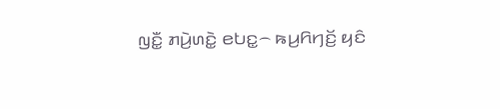ꤜꤢꤪ꤭ ꤊꤣꤧ꤬ꤛꤢꤧ꤭ ꤕꤝꤢ꤭꤮ ꤒꤣ꤬ꤖꤚꤢꤩ꤬ ꤟꤢꤨ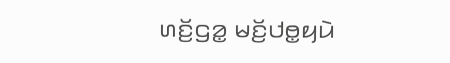ꤛꤢꤩ꤬ꤞꤤ꤭ ꤗꤢꤩ꤬ꤓꤥ꤭ꤟꤣꤧ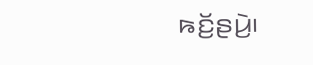ꤒꤢꤩ꤬ꤔꤣꤧ꤬꤯